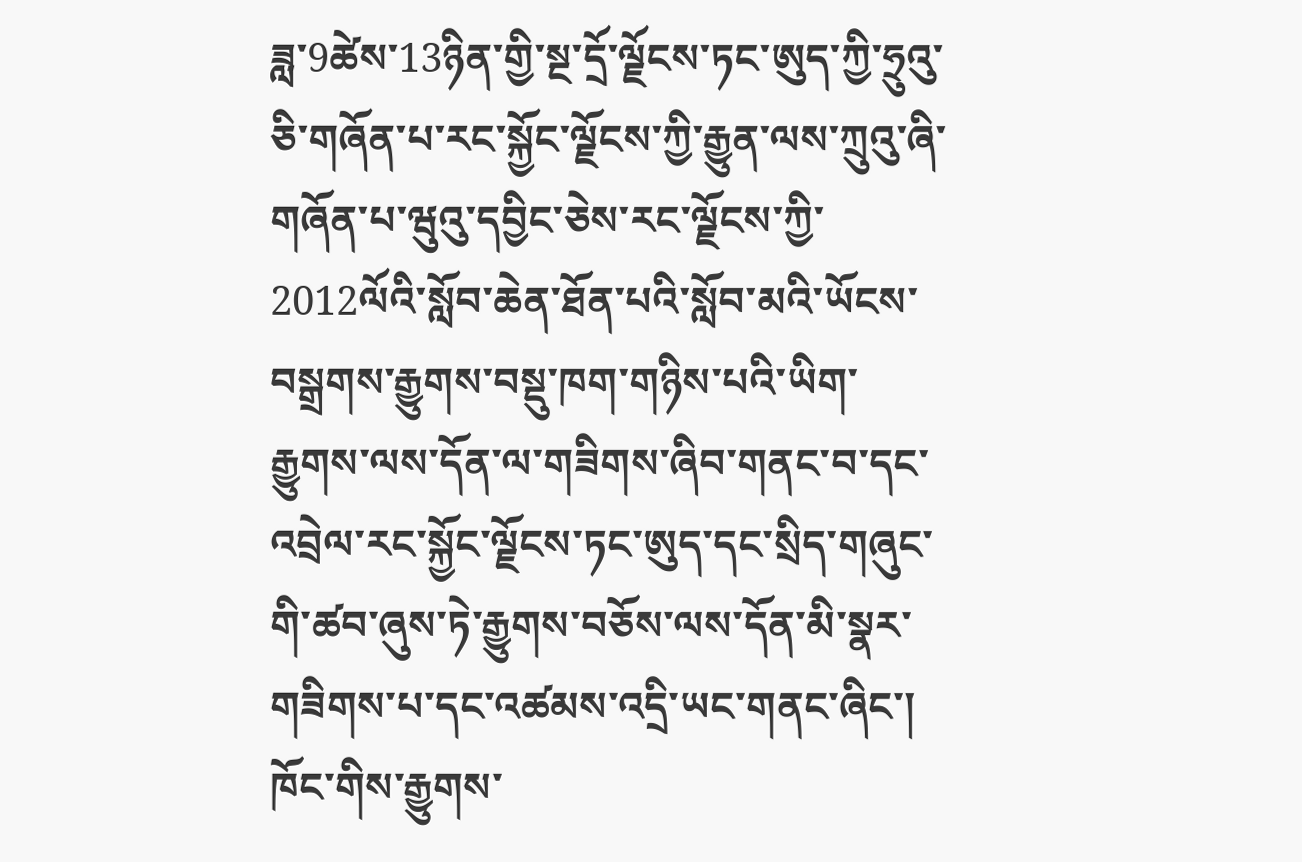ཟླ་9ཚེས་13ཉིན་གྱི་སྔ་དྲོ་ལྗོངས་ཏང་ཨུད་ཀྱི་ཧྲུའུ་ཅི་གཞོན་པ་རང་སྐྱོང་ལྗོངས་ཀྱི་རྒྱུན་ལས་ཀྲུའུ་ཞི་གཞོན་པ་ཝུའུ་དབྱིང་ཅེས་རང་ལྗོངས་ཀྱི་2012ལོའི་སློབ་ཆེན་ཐོན་པའི་སློབ་མའི་ཡོངས་བསྒྲགས་རྒྱུགས་བསྡུ་ཁག་གཉིས་པའི་ཡིག་རྒྱུགས་ལས་དོན་ལ་གཟིགས་ཞིབ་གནང་བ་དང་འབྲེལ་རང་སྐྱོང་ལྗོངས་ཏང་ཨུད་དང་སྲིད་གཞུང་གི་ཚབ་ཞུས་ཏེ་རྒྱུགས་བཅོས་ལས་དོན་མི་སྣར་གཟིགས་པ་དང་འཚམས་འདྲི་ཡང་གནང་ཞིང་། ཁོང་གིས་རྒྱུགས་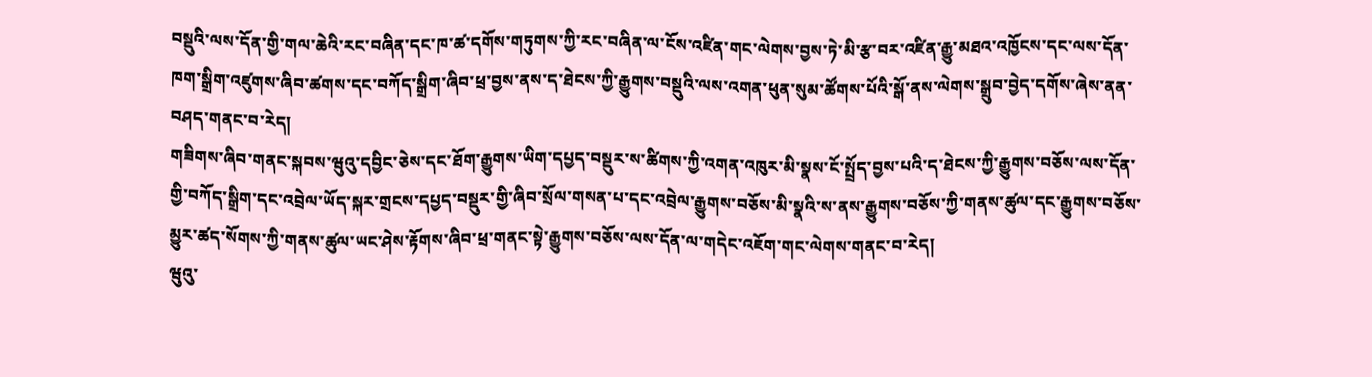བསྡུའི་ལས་དོན་གྱི་གལ་ཆེའི་རང་བཞིན་དང་ཁ་ཚ་དགོས་གཏུགས་ཀྱི་རང་བཞིན་ལ་ངོས་འཛིན་གང་ལེགས་བྱས་ཏེ་མི་རྩ་བར་འཛིན་རྒྱུ་མཐའ་འཁྱོངས་དང་ལས་དོན་ཁག་སྒྲིག་འཛུགས་ཞིབ་ཚགས་དང་བཀོད་སྒྲིག་ཞིབ་ཕྲ་བྱས་ནས་ད་ཐེངས་ཀྱི་རྒྱུགས་བསྡུའི་ལས་འགན་ཕུན་སུམ་ཚོགས་པོའི་སྒོ་ནས་ལེགས་སྒྲུབ་བྱེད་དགོས་ཞེས་ནན་བཤད་གནང་བ་རེད།
གཟིགས་ཞིབ་གནང་སྐབས་ཝུའུ་དབྱིང་ཅེས་དང་ཐོག་རྒྱུགས་ཡིག་དཔྱད་བསྡུར་ས་ཚིགས་ཀྱི་འགན་འཁུར་མི་སྣས་ངོ་སྤྲོད་བྱས་པའི་ད་ཐེངས་ཀྱི་རྒྱུགས་བཅོས་ལས་དོན་གྱི་བཀོད་སྒྲིག་དང་འབྲེལ་ཡོད་སྐར་གྲངས་དཔྱད་བསྡུར་གྱི་ཞིབ་སྲོལ་གསན་པ་དང་འབྲེལ་རྒྱུགས་བཅོས་མི་སྣའི་ས་ནས་རྒྱུགས་བཅོས་ཀྱི་གནས་ཚུལ་དང་རྒྱུགས་བཅོས་མྱུར་ཚད་སོགས་ཀྱི་གནས་ཚུལ་ཡང་ཤེས་རྟོགས་ཞིབ་ཕྲ་གནང་སྟེ་རྒྱུགས་བཅོས་ལས་དོན་ལ་གདེང་འཇོག་གང་ལེགས་གནང་བ་རེད།
ཝུའུ་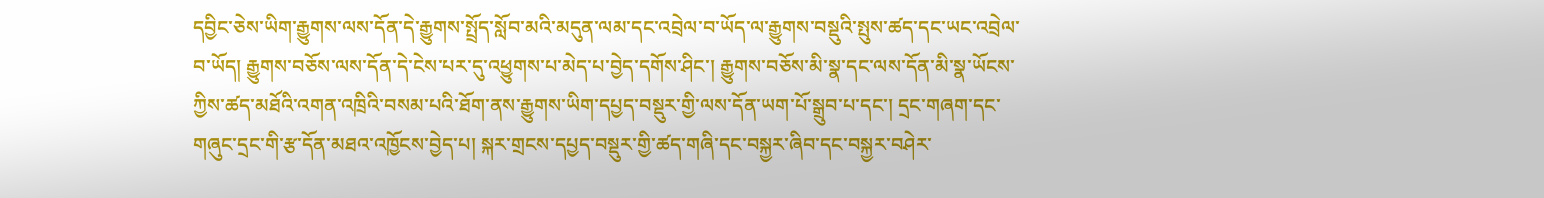དབྱིང་ཅེས་ཡིག་རྒྱུགས་ལས་དོན་དེ་རྒྱུགས་སྤྲོད་སློབ་མའི་མདུན་ལམ་དང་འབྲེལ་བ་ཡོད་ལ་རྒྱུགས་བསྡུའི་སྤུས་ཚད་དང་ཡང་འབྲེལ་བ་ཡོད། རྒྱུགས་བཅོས་ལས་དོན་དེ་ངེས་པར་དུ་འཕྱུགས་པ་མེད་པ་བྱེད་དགོས་ཤིང་། རྒྱུགས་བཅོས་མི་སྣ་དང་ལས་དོན་མི་སྣ་ཡོངས་ཀྱིས་ཚད་མཐོའི་འགན་འཁྲིའི་བསམ་པའི་ཐོག་ནས་རྒྱུགས་ཡིག་དཔྱད་བསྡུར་གྱི་ལས་དོན་ཡག་པོ་སྒྲུབ་པ་དང་། དྲང་གཞག་དང་གཞུང་དྲང་གི་རྩ་དོན་མཐའ་འཁྱོངས་བྱེད་པ། སྐར་གྲངས་དཔྱད་བསྡུར་གྱི་ཚད་གཞི་དང་བསྐྱར་ཞིབ་དང་བསྐྱར་བཤེར་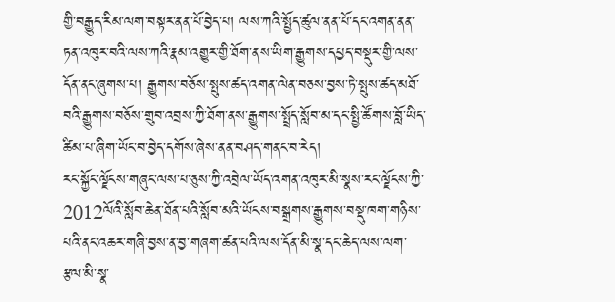གྱི་བརྒྱུད་རིམ་ལག་བསྟར་ནན་པོ་བྱེད་པ། ལས་ཀའི་སྤྱོད་ཚུལ་ནན་པོ་དང་འགན་ནན་ཏན་འཁུར་བའི་ལས་ཀའི་རྣམ་འགྱུར་གྱི་ཐོག་ནས་ཡིག་རྒྱུགས་དཔྱད་བསྡུར་གྱི་ལས་དོན་ནང་ཞུགས་པ། རྒྱུགས་བཅོས་སྤུས་ཚད་འགན་ལེན་བཅས་བྱས་ཏེ་སྤུས་ཚད་མཐོ་བའི་རྒྱུགས་བཅོས་གྲུབ་འབྲས་ཀྱི་ཐོག་ནས་རྒྱུགས་སྤྲོད་སློབ་མ་དང་སྤྱི་ཚོགས་བློ་ཡིད་ཚིམ་པ་ཞིག་ཡོང་བ་བྱེད་དགོས་ཞེས་ནན་བཤད་གནང་བ་རེད།
རང་སྐྱོང་ལྗོངས་གཞུང་ལས་པ་ཅུས་ཀྱི་འབྲེལ་ཡོད་འགན་འཁུར་མི་སྣས་རང་ལྗོངས་ཀྱི་2012ལོའི་སློབ་ཆེན་ཐོན་པའི་སློབ་མའི་ཡོངས་བསྒྲགས་རྒྱུགས་བསྡུ་ཁག་གཉིས་པའི་ནང་འཆར་གཞི་བྱས་ན་བྱ་གཞག་ཚན་པའི་ལས་དོན་མི་སྣ་དང་ཆེད་ལས་ལག་རྩལ་མི་སྣ་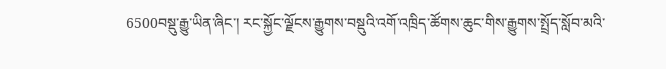6500བསྡུ་རྒྱུ་ཡིན་ཞིང་། རང་སྐྱོང་ལྗོངས་རྒྱུགས་བསྡུའི་འགོ་འཁྲིད་ཚོགས་ཆུང་གིས་རྒྱུགས་སྤྲོད་སློབ་མའི་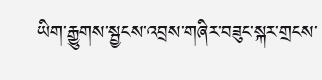ཡིག་རྒྱུགས་སྦྱངས་འབྲས་གཞིར་བཟུང་སྐར་གྲངས་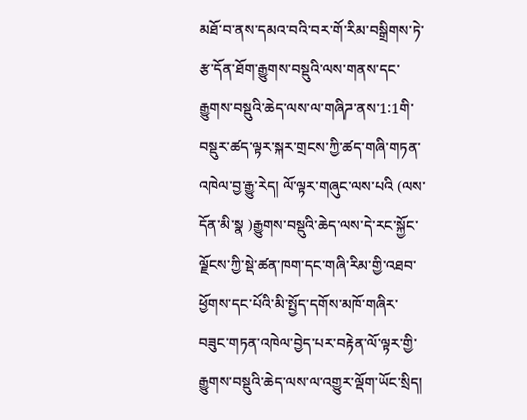མཐོ་བ་ནས་དམའ་བའི་བར་གོ་རིམ་བསྒྲིགས་ཏེ་རྩ་དོན་ཐོག་རྒྱུགས་བསྡུའི་ལས་གནས་དང་རྒྱུགས་བསྡུའི་ཆེད་ལས་ལ་གཞིཌ་ནས་1∶1གི་བསྡུར་ཚད་ལྟར་སྐར་གྲངས་ཀྱི་ཚད་གཞི་གཏན་འཁེལ་བྱ་རྒྱུ་རེད། ལོ་ལྟར་གཞུང་ལས་པའི (ལས་དོན་མི་སྣ )རྒྱུགས་བསྡུའི་ཆེད་ལས་དེ་རང་སྐྱོང་ལྗོངས་ཀྱི་སྡེ་ཚན་ཁག་དང་གཞི་རིམ་གྱི་འཐབ་ཕྱོགས་དང་པོའི་མི་སྤྱོད་དགོས་མཁོ་གཞིར་བཟུང་གཏན་འཁེལ་བྱེད་པར་བརྟེན་ལོ་ལྟར་གྱི་རྒྱུགས་བསྡུའི་ཆེད་ལས་ལ་འགྱུར་ལྡོག་ཡོང་སྲིད།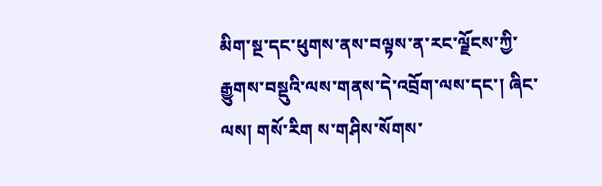མིག་སྔ་དང་ཕུགས་ནས་བལྟས་ན་རང་ལྗོངས་ཀྱི་རྒྱུགས་བསྡུའི་ལས་གནས་དེ་འབྲོག་ལས་དང་། ཞིང་ལས། གསོ་རིག ས་གཤིས་སོགས་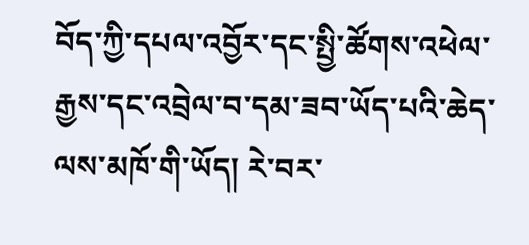བོད་ཀྱི་དཔལ་འབྱོར་དང་སྤྱི་ཚོགས་འཕེལ་རྒྱས་དང་འབྲེལ་བ་དམ་ཟབ་ཡོད་པའི་ཆེད་ལས་མཁོ་གི་ཡོད། རེ་བར་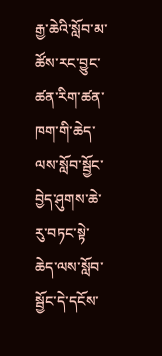རྒྱ་ཆེའི་སློབ་མ་ཚོས་རང་བྱུང་ཚན་རིག་ཚན་ཁག་གི་ཆེད་ལས་སློབ་སྦྱོང་བྱེད་ཤུགས་ཆེ་རུ་བཏང་སྟེ་ཆེད་ལས་སློབ་སྦྱོང་དེ་དངོས་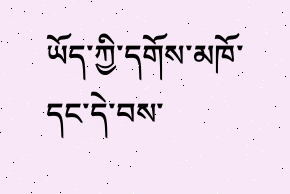ཡོད་ཀྱི་དགོས་མཁོ་དང་དེ་བས་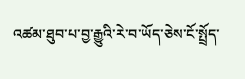འཚམ་ཐུབ་པ་བྱ་རྒྱུའི་རེ་བ་ཡོད་ཅེས་ངོ་སྤྲོད་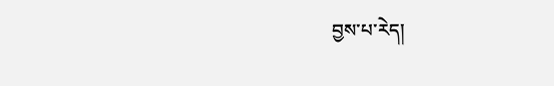བྱས་པ་རེད།